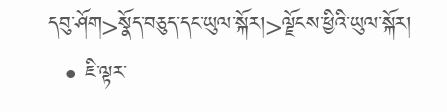དབུ་ཤོག>སྣོད་བཅུད་དང་ཡུལ་སྐོར།>ལྗོངས་ཕྱིའི་ཡུལ་སྐོར།
  • ཇི་ལྟར་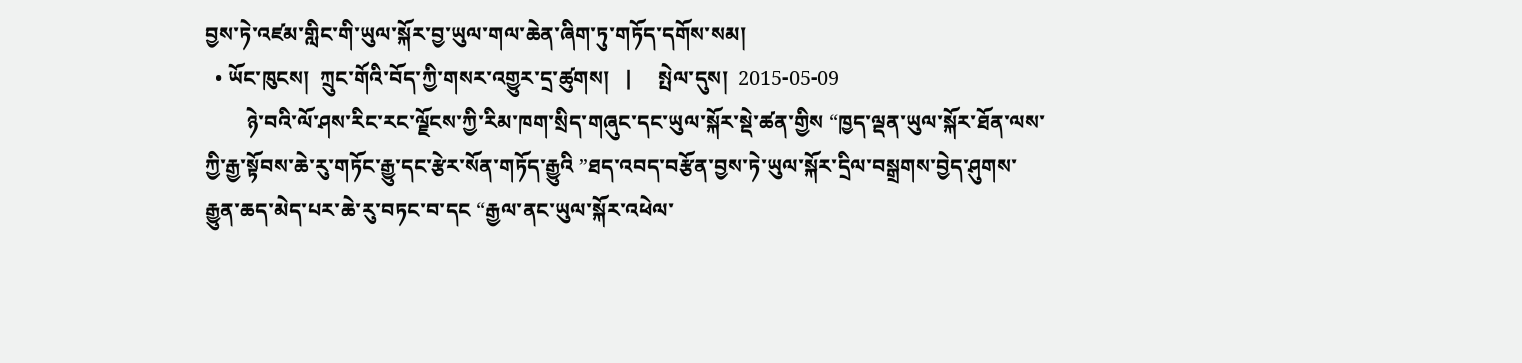བྱས་ཏེ་འཛམ་གླིང་གི་ཡུལ་སྐོར་བྱ་ཡུལ་གལ་ཆེན་ཞིག་ཏུ་གཏོད་དགོས་སམ།
  • ཡོང་ཁུངས།  ཀྲུང་གོའི་བོད་ཀྱི་གསར་འགྱུར་དྲ་ཚུགས།   |     སྤེལ་དུས།  2015-05-09
        ཉེ་བའི་ལོ་ཤས་རིང་རང་ལྗོངས་ཀྱི་རིམ་ཁག་སྲིད་གཞུང་དང་ཡུལ་སྐོར་སྡེ་ཚན་གྱིས “ཁྱད་ལྡན་ཡུལ་སྐོར་ཐོན་ལས་ཀྱི་རྒྱ་སྟོབས་ཆེ་རུ་གཏོང་རྒྱུ་དང་རྩེར་སོན་གཏོད་རྒྱུའི ”ཐད་འབད་བརྩོན་བྱས་ཏེ་ཡུལ་སྐོར་དྲིལ་བསྒྲགས་བྱེད་ཤུགས་རྒྱུན་ཆད་མེད་པར་ཆེ་རུ་བཏང་བ་དང “རྒྱལ་ནང་ཡུལ་སྐོར་འཕེལ་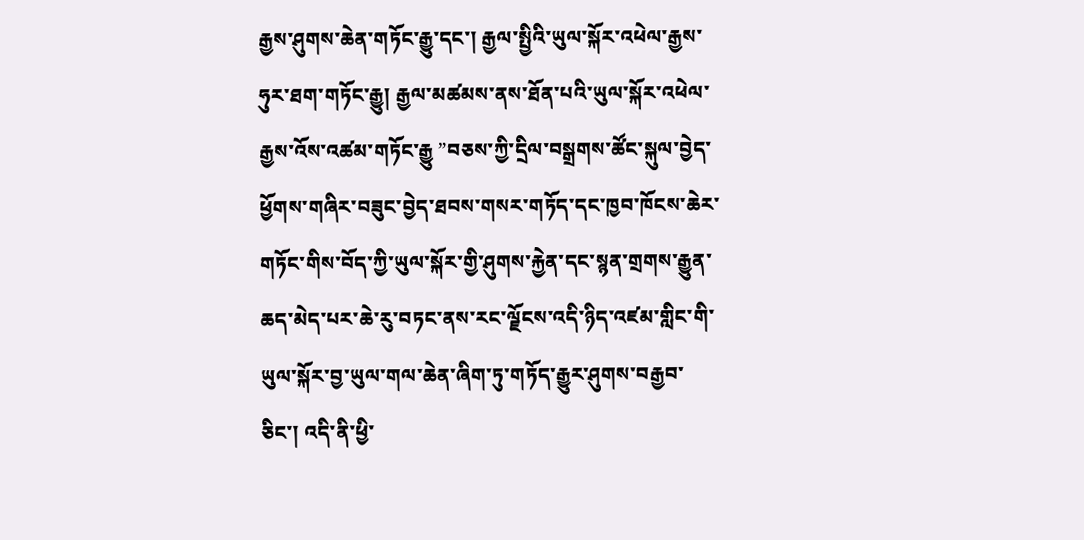རྒྱས་ཤུགས་ཆེན་གཏོང་རྒྱུ་དང་། རྒྱལ་སྤྱིའི་ཡུལ་སྐོར་འཕེལ་རྒྱས་ཧུར་ཐག་གཏོང་རྒྱུ། རྒྱལ་མཚམས་ནས་ཐོན་པའི་ཡུལ་སྐོར་འཕེལ་རྒྱས་འོས་འཚམ་གཏོང་རྒྱུ ”བཅས་ཀྱི་དྲིལ་བསྒྲགས་ཚོང་སྐུལ་བྱེད་ཕྱོགས་གཞིར་བཟུང་བྱེད་ཐབས་གསར་གཏོད་དང་ཁྱབ་ཁོངས་ཆེར་གཏོང་གིས་བོད་ཀྱི་ཡུལ་སྐོར་གྱི་ཤུགས་རྐྱེན་དང་སྙན་གྲགས་རྒྱུན་ཆད་མེད་པར་ཆེ་རུ་བཏང་ནས་རང་ལྗོངས་འདི་ཉིད་འཛམ་གླིང་གི་ཡུལ་སྐོར་བྱ་ཡུལ་གལ་ཆེན་ཞིག་ཏུ་གཏོད་རྒྱུར་ཤུགས་བརྒྱབ་ཅིང་། འདི་ནི་ཕྱི་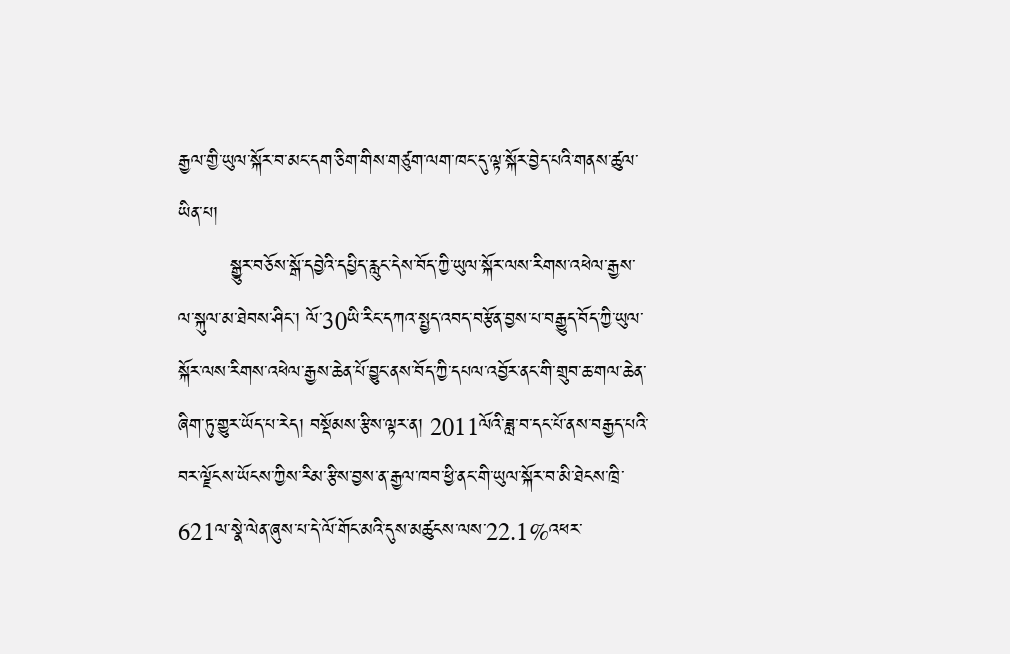རྒྱལ་གྱི་ཡུལ་སྐོར་བ་མང་དག་ཅིག་གིས་གཙུག་ལག་ཁང་དུ་ལྟ་སྐོར་བྱེད་པའི་གནས་ཚུལ་ཡིན་པ།
        སྒྱུར་བཅོས་སྒོ་དབྱེའི་དཔྱིད་རླུང་དེས་བོད་ཀྱི་ཡུལ་སྐོར་ལས་རིགས་འཕེལ་རྒྱས་ལ་སྐུལ་མ་ཐེབས་ཤིང་། ལོ་30ཡི་རིང་དཀའ་སྤྱད་འབད་བརྩོན་བྱས་པ་བརྒྱུད་བོད་ཀྱི་ཡུལ་སྐོར་ལས་རིགས་འཕེལ་རྒྱས་ཆེན་པོ་བྱུང་ནས་བོད་ཀྱི་དཔལ་འབྱོར་ནང་གི་གྲུབ་ཆ་གལ་ཆེན་ཞིག་ཏུ་གྱུར་ཡོད་པ་རེད། བསྡོམས་རྩིས་ལྟར་ན། 2011ལོའི་ཟླ་བ་དང་པོ་ནས་བརྒྱད་པའི་བར་ལྗོངས་ཡོངས་ཀྱིས་རིམ་རྩིས་བྱས་ན་རྒྱལ་ཁབ་ཕྱི་ནང་གི་ཡུལ་སྐོར་བ་མི་ཐེངས་ཁྲི་621ལ་སྣེ་ལེན་ཞུས་པ་དེ་ལོ་གོང་མའི་དུས་མཚུངས་ལས་22.1%འཕར་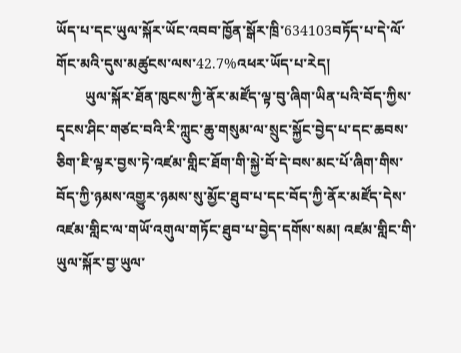ཡོད་པ་དང་ཡུལ་སྐོར་ཡོང་འབབ་ཁྱོན་སྒོར་ཁྲི་634103བཏོད་པ་དེ་ལོ་གོང་མའི་དུས་མཚུངས་ལས་42.7%འཕར་ཡོད་པ་རེད།
        ཡུལ་སྐོར་ཐོན་ཁུངས་ཀྱི་ནོར་མཛོད་ལྟ་བུ་ཞིག་ཡིན་པའི་བོད་ཀྱིས་དྭངས་ཤིང་གཙང་བའི་རི་ཀླུང་ཆུ་གསུམ་ལ་སྲུང་སྐྱོང་བྱེད་པ་དང་ཆབས་ཅིག་ཇི་ལྟར་བྱས་ཏེ་འཛམ་གླིང་ཐོག་གི་སྐྱེ་བོ་དེ་བས་མང་པོ་ཞིག་གིས་བོད་ཀྱི་ཉམས་འགྱུར་ཉམས་སུ་མྱོང་ཐུབ་པ་དང་བོད་ཀྱི་ནོར་མཛོད་དེས་འཛམ་གླིང་ལ་གཡོ་འགུལ་གཏོང་ཐུབ་པ་བྱེད་དགོས་སམ། འཛམ་གླིང་གི་ཡུལ་སྐོར་བྱ་ཡུལ་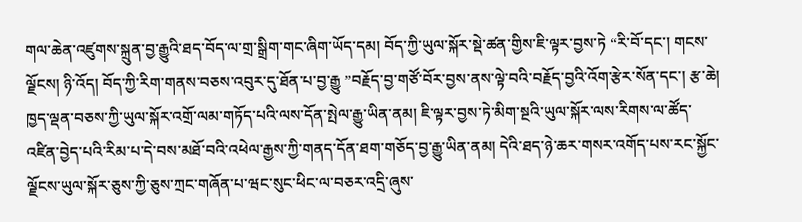གལ་ཆེན་འཛུགས་སྐྲུན་བྱ་རྒྱུའི་ཐད་བོད་ལ་གྲ་སྒྲིག་གང་ཞིག་ཡོད་དམ། བོད་ཀྱི་ཡུལ་སྐོར་སྡེ་ཚན་གྱིས་ཇི་ལྟར་བྱས་ཏེ “རི་བོ་དང་། གངས་ལྗོངས། ཉི་འོད། བོད་ཀྱི་རིག་གནས་བཅས་འབུར་དུ་ཐོན་པ་བྱ་རྒྱུ ”བརྗོད་བྱ་གཙོ་བོར་བྱས་ནས་ལྟེ་བའི་བརྗོད་བྱའི་འོག་རྩེར་སོན་དང་། རྩ་ཆེ། ཁྱད་ལྡན་བཅས་ཀྱི་ཡུལ་སྐོར་འགྲོ་ལམ་གཏོད་པའི་ལས་དོན་སྤེལ་རྒྱུ་ཡིན་ནམ། ཇི་ལྟར་བྱས་ཏེ་མིག་སྔའི་ཡུལ་སྐོར་ལས་རིགས་ལ་ཚོད་འཛིན་བྱེད་པའི་རིམ་པ་དེ་བས་མཐོ་བའི་འཕེལ་རྒྱས་ཀྱི་གནད་དོན་ཐག་གཅོད་བྱ་རྒྱུ་ཡིན་ནམ། དེའི་ཐད་ཉེ་ཆར་གསར་འགོད་པས་རང་སྐྱོང་ལྗོངས་ཡུལ་སྐོར་ཅུས་ཀྱི་ཅུས་ཀྲང་གཞོན་པ་ཝང་སུང་ཕིང་ལ་བཅར་འདྲི་ཞུས་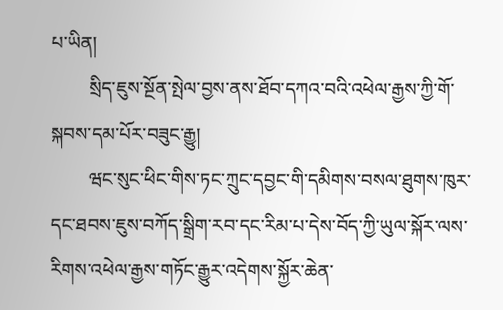པ་ཡིན།
        སྲིད་ཇུས་སྔོན་སྤེལ་བྱས་ནས་ཐོབ་དཀའ་བའི་འཕེལ་རྒྱས་ཀྱི་གོ་སྐབས་དམ་པོར་བཟུང་རྒྱུ།
        ཝང་སུང་ཕིང་གིས་ཏང་ཀྲུང་དབྱང་གི་དམིགས་བསལ་ཐུགས་ཁུར་དང་ཐབས་ཇུས་བཀོད་སྒྲིག་རབ་དང་རིམ་པ་དེས་བོད་ཀྱི་ཡུལ་སྐོར་ལས་རིགས་འཕེལ་རྒྱས་གཏོང་རྒྱུར་འདེགས་སྐྱོར་ཆེན་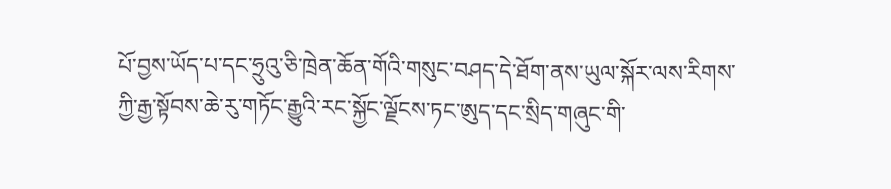པོ་བྱས་ཡོད་པ་དང་ཧྲུའུ་ཅི་ཁྲེན་ཆོན་གོའི་གསུང་བཤད་དེ་ཐོག་ནས་ཡུལ་སྐོར་ལས་རིགས་ཀྱི་རྒྱ་སྟོབས་ཆེ་རུ་གཏོང་རྒྱུའི་རང་སྐྱོང་ལྗོངས་ཏང་ཨུད་དང་སྲིད་གཞུང་གི་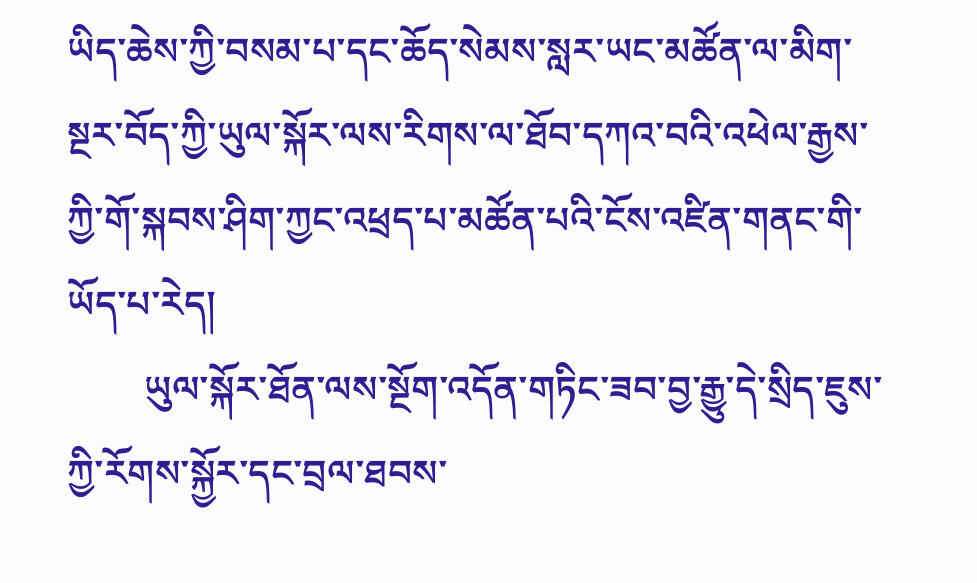ཡིད་ཆེས་ཀྱི་བསམ་པ་དང་ཆོད་སེམས་སླར་ཡང་མཚོན་ལ་མིག་སྔར་བོད་ཀྱི་ཡུལ་སྐོར་ལས་རིགས་ལ་ཐོབ་དཀའ་བའི་འཕེལ་རྒྱས་ཀྱི་གོ་སྐབས་ཤིག་ཀྱང་འཕྲད་པ་མཚོན་པའི་ངོས་འཛིན་གནང་གི་ཡོད་པ་རེད།
        ཡུལ་སྐོར་ཐོན་ལས་སྔོག་འདོན་གཏིང་ཟབ་བྱ་རྒྱུ་དེ་སྲིད་ཇུས་ཀྱི་རོགས་སྐྱོར་དང་བྲལ་ཐབས་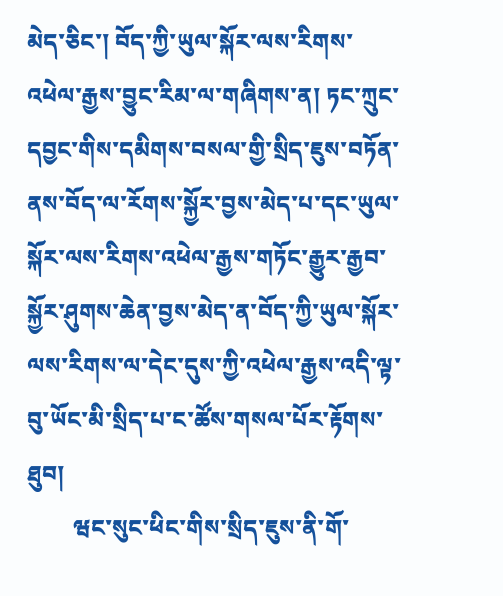མེད་ཅིང་། བོད་ཀྱི་ཡུལ་སྐོར་ལས་རིགས་འཕེལ་རྒྱས་བྱུང་རིམ་ལ་གཞིགས་ན། ཏང་ཀྲུང་དབྱང་གིས་དམིགས་བསལ་གྱི་སྲིད་ཇུས་བཏོན་ནས་བོད་ལ་རོགས་སྐྱོར་བྱས་མེད་པ་དང་ཡུལ་སྐོར་ལས་རིགས་འཕེལ་རྒྱས་གཏོང་རྒྱུར་རྒྱབ་སྐྱོར་ཤུགས་ཆེན་བྱས་མེད་ན་བོད་ཀྱི་ཡུལ་སྐོར་ལས་རིགས་ལ་དེང་དུས་ཀྱི་འཕེལ་རྒྱས་འདི་ལྟ་བུ་ཡོང་མི་སྲིད་པ་ང་ཚོས་གསལ་པོར་རྟོགས་ཐུབ།
        ཝང་སུང་ཕིང་གིས་སྲིད་ཇུས་ནི་གོ་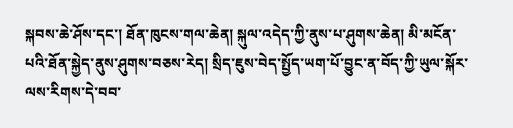སྐབས་ཆེ་ཤོས་དང་། ཐོན་ཁུངས་གལ་ཆེན། སྐུལ་འདེད་ཀྱི་ནུས་པ་ཤུགས་ཆེན། མི་མངོན་པའི་ཐོན་སྐྱེད་ནུས་ཤུགས་བཅས་རེད། སྲིད་ཇུས་བེད་སྤྱོད་ཡག་པོ་བྱུང་ན་བོད་ཀྱི་ཡུལ་སྐོར་ལས་རིགས་དེ་བབ་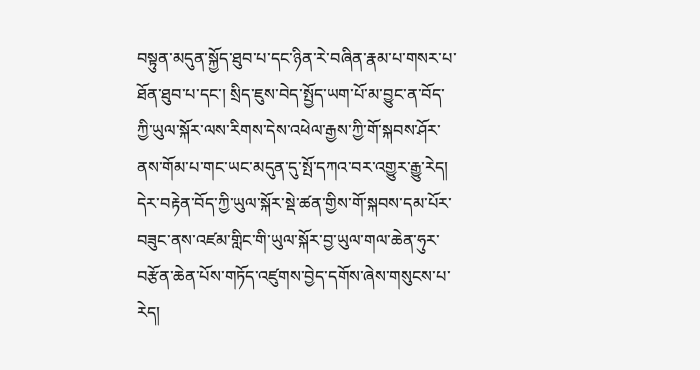བསྟུན་མདུན་སྐྱོད་ཐུབ་པ་དང་ཉིན་རེ་བཞིན་རྣམ་པ་གསར་པ་ཐོན་ཐུབ་པ་དང་། སྲིད་ཇུས་བེད་སྤྱོད་ཡག་པོ་མ་བྱུང་ན་བོད་ཀྱི་ཡུལ་སྐོར་ལས་རིགས་དེས་འཕེལ་རྒྱས་ཀྱི་གོ་སྐབས་ཤོར་ནས་གོམ་པ་གང་ཡང་མདུན་དུ་སྤོ་དཀའ་བར་འགྱུར་རྒྱུ་རེད། དེར་བརྟེན་བོད་ཀྱི་ཡུལ་སྐོར་སྡེ་ཚན་གྱིས་གོ་སྐབས་དམ་པོར་བཟུང་ནས་འཛམ་གླིང་གི་ཡུལ་སྐོར་བྱ་ཡུལ་གལ་ཆེན་ཧུར་བརྩོན་ཆེན་པོས་གཏོད་འཛུགས་བྱེད་དགོས་ཞེས་གསུངས་པ་རེད།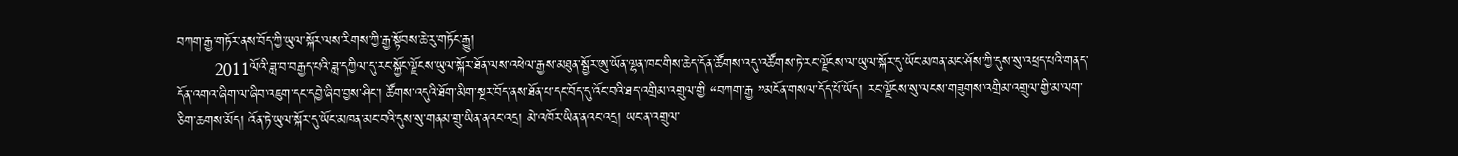བཀག་རྒྱ་གཏོར་ནས་བོད་ཀྱི་ཡུལ་སྐོར་ལས་རིགས་ཀྱི་རྒྱ་སྟོབས་ཆེ་རུ་གཏོང་རྒྱུ།
        2011ལོའི་ཟླ་བ་བརྒྱད་པའི་ཟླ་དཀྱིལ་དུ་རང་སྐྱོང་ལྗོངས་ཡུལ་སྐོར་ཐོན་ལས་འཕེལ་རྒྱས་མཐུན་སྦྱོར་ཨུ་ཡོན་ལྷན་ཁང་གིས་ཆེད་དོན་ཚོགས་འདུ་འཚོགས་ཏེ་རང་ལྗོངས་ལ་ཡུལ་སྐོར་དུ་ཡོང་མཁན་མང་ཤོས་ཀྱི་དུས་སུ་འཕྲད་པའི་གནད་དོན་འགའ་ཞིག་ལ་ཞིབ་འཇུག་དང་དབྱེ་ཞིབ་བྱས་ཤིང་། ཚོགས་འདུའི་ཐོག་མིག་སྔར་བོད་ནས་ཐོན་པ་དང་བོད་དུ་འོང་བའི་ཐད་འགྲིམ་འགྲུལ་གྱི “བཀག་རྒྱ ”མངོན་གསལ་དོད་པོ་ཡོད། རང་ལྗོངས་སུ་ལངས་གཟུགས་འགྲིམ་འགྲུལ་གྱི་མ་ལག་ཅིག་ཆགས་མོད། འོན་ཏེ་ཡུལ་སྐོར་དུ་ཡོང་མཁན་མང་བའི་དུས་སུ་གནམ་གྲུ་ཡིན་ནའང་འདྲ། མེ་འཁོར་ཡིན་ནའང་འདྲ། ཡང་ན་འགྲུལ་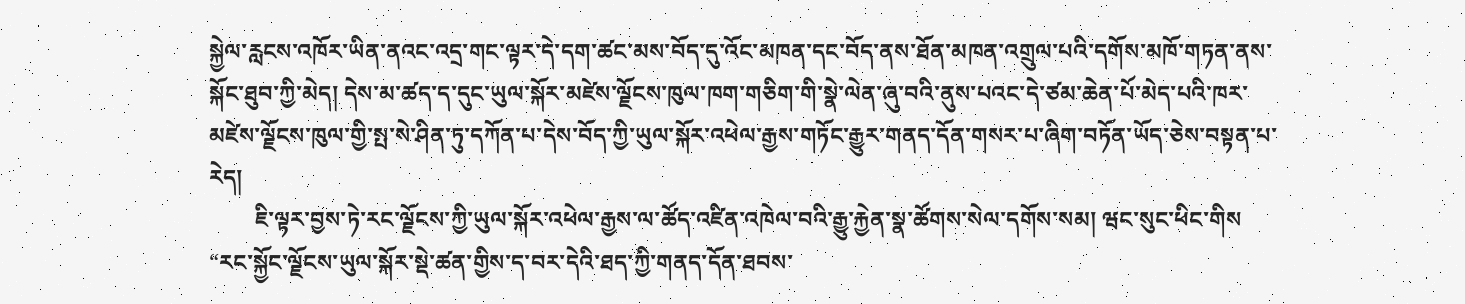སྐྱེལ་རླངས་འཁོར་ཡིན་ནའང་འདྲ་གང་ལྟར་དེ་དག་ཚང་མས་བོད་དུ་འོང་མཁན་དང་བོད་ནས་ཐོན་མཁན་འགྲུལ་པའི་དགོས་མཁོ་གཏན་ནས་སྐོང་ཐུབ་ཀྱི་མེད། དེས་མ་ཚད་ད་དུང་ཡུལ་སྐོར་མཛེས་ལྗོངས་ཁུལ་ཁག་གཅིག་གི་སྣེ་ལེན་ཞུ་བའི་ནུས་པའང་དེ་ཙམ་ཆེན་པོ་མེད་པའི་ཁར་མཛེས་ལྗོངས་ཁུལ་གྱི་སྤ་སེ་ཤིན་ཏུ་དཀོན་པ་དེས་བོད་ཀྱི་ཡུལ་སྐོར་འཕེལ་རྒྱས་གཏོང་རྒྱུར་གནད་དོན་གསར་པ་ཞིག་བཏོན་ཡོད་ཅེས་བསྟན་པ་རེད།
        ཇི་ལྟར་བྱས་ཏེ་རང་ལྗོངས་ཀྱི་ཡུལ་སྐོར་འཕེལ་རྒྱས་ལ་ཚོད་འཛིན་འཁེལ་བའི་རྒྱུ་རྐྱེན་སྣ་ཚོགས་སེལ་དགོས་སམ། ཝང་སུང་ཕིང་གིས “རང་སྐྱོང་ལྗོངས་ཡུལ་སྐོར་སྡེ་ཚན་གྱིས་ད་བར་དེའི་ཐད་ཀྱི་གནད་དོན་ཐབས་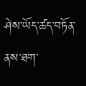ཤེས་ཡོད་ཚད་བཏོན་ནས་ཐག་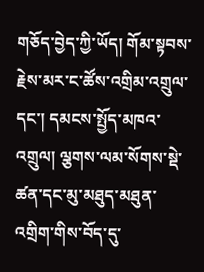གཅོད་བྱེད་ཀྱི་ཡོད། གོམ་སྟབས་རྗེས་མར་ང་ཚོས་འགྲིམ་འགྲུལ་དང་། དམངས་སྤྱོད་མཁའ་འགྲུལ། ལྕགས་ལམ་སོགས་སྡེ་ཚན་དང་མུ་མཐུད་མཐུན་འགྲིག་གིས་བོད་དུ་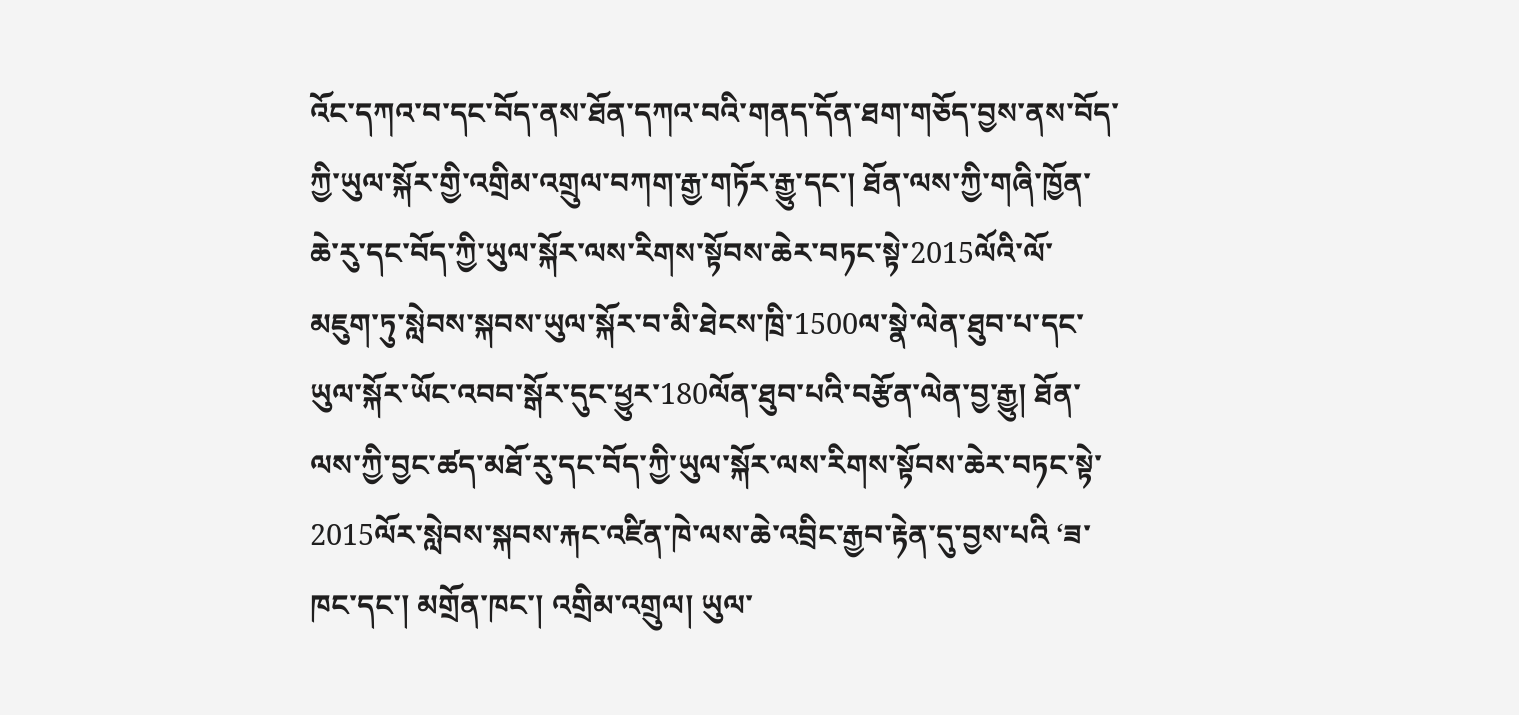འོང་དཀའ་བ་དང་བོད་ནས་ཐོན་དཀའ་བའི་གནད་དོན་ཐག་གཅོད་བྱས་ནས་བོད་ཀྱི་ཡུལ་སྐོར་གྱི་འགྲིམ་འགྲུལ་བཀག་རྒྱ་གཏོར་རྒྱུ་དང་། ཐོན་ལས་ཀྱི་གཞི་ཁྱོན་ཆེ་རུ་དང་བོད་ཀྱི་ཡུལ་སྐོར་ལས་རིགས་སྟོབས་ཆེར་བཏང་སྟེ་2015ལོའི་ལོ་མཇུག་ཏུ་སླེབས་སྐབས་ཡུལ་སྐོར་བ་མི་ཐེངས་ཁྲི་1500ལ་སྣེ་ལེན་ཐུབ་པ་དང་ཡུལ་སྐོར་ཡོང་འབབ་སྒོར་དུང་ཕྱུར་180ལོན་ཐུབ་པའི་བརྩོན་ལེན་བྱ་རྒྱུ། ཐོན་ལས་ཀྱི་བྱང་ཚད་མཐོ་རུ་དང་བོད་ཀྱི་ཡུལ་སྐོར་ལས་རིགས་སྟོབས་ཆེར་བཏང་སྟེ་2015ལོར་སླེབས་སྐབས་རྐང་འཛིན་ཁེ་ལས་ཆེ་འབྲིང་རྒྱབ་རྟེན་དུ་བྱས་པའི ‘ཟ་ཁང་དང་། མགྲོན་ཁང་། འགྲིམ་འགྲུལ། ཡུལ་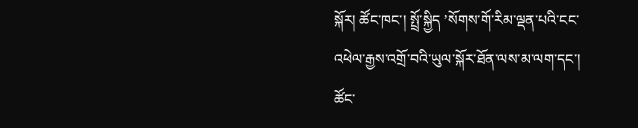སྐོར། ཚོང་ཁང་། སྤྲོ་སྐྱིད ’སོགས་གོ་རིམ་ལྡན་པའི་ངང་འཕེལ་རྒྱས་འགྲོ་བའི་ཡུལ་སྐོར་ཐོན་ལས་མ་ལག་དང་། ཚོང་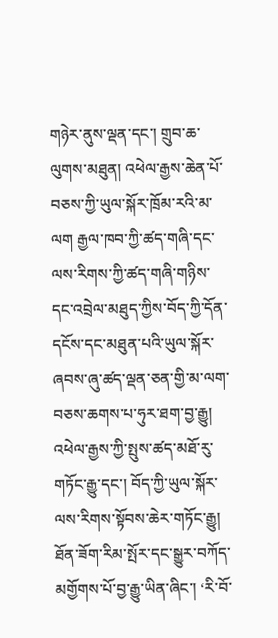གཉེར་ནུས་ལྡན་དང་། གྲུབ་ཆ་ལུགས་མཐུན། འཕེལ་རྒྱས་ཆེན་པོ་བཅས་ཀྱི་ཡུལ་སྐོར་ཁྲོམ་རའི་མ་ལག རྒྱལ་ཁབ་ཀྱི་ཚད་གཞི་དང་ལས་རིགས་ཀྱི་ཚད་གཞི་གཉིས་དང་འབྲེལ་མཐུད་ཀྱིས་བོད་ཀྱི་དོན་དངོས་དང་མཐུན་པའི་ཡུལ་སྐོར་ཞབས་ཞུ་ཚད་ལྡན་ཅན་གྱི་མ་ལག་བཅས་ཆགས་པ་ཧུར་ཐག་བྱ་རྒྱུ། འཕེལ་རྒྱས་ཀྱི་སྤུས་ཚད་མཐོ་རུ་གཏོང་རྒྱུ་དང་། བོད་ཀྱི་ཡུལ་སྐོར་ལས་རིགས་སྟོབས་ཆེར་གཏོང་རྒྱུ། ཐོན་ཟོག་རིམ་སྤོར་དང་སྒྱུར་བཀོད་མགྱོགས་པོ་བྱ་རྒྱུ་ཡིན་ཞིང་། ‘རི་བོ་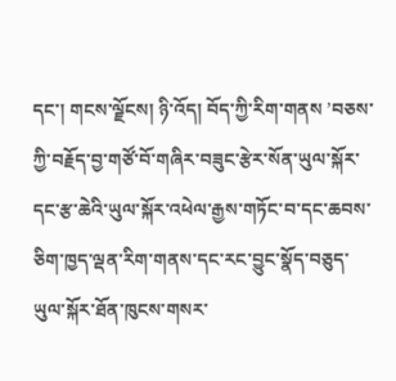དང་། གངས་ལྗོངས། ཉི་འོད། བོད་ཀྱི་རིག་གནས ’བཅས་ཀྱི་བརྗོད་བྱ་གཙོ་བོ་གཞིར་བཟུང་རྩེར་སོན་ཡུལ་སྐོར་དང་རྩ་ཆེའི་ཡུལ་སྐོར་འཕེལ་རྒྱས་གཏོང་བ་དང་ཆབས་ཅིག་ཁྱད་ལྡན་རིག་གནས་དང་རང་བྱུང་སྣོད་བཅུད་ཡུལ་སྐོར་ཐོན་ཁུངས་གསར་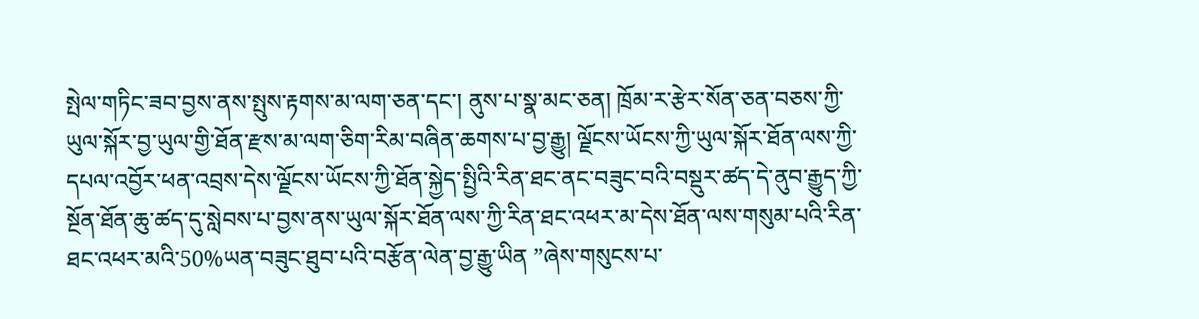སྤེལ་གཏིང་ཟབ་བྱས་ནས་སྤུས་རྟགས་མ་ལག་ཅན་དང་། ནུས་པ་སྣ་མང་ཅན། ཁྲོམ་ར་རྩེར་སོན་ཅན་བཅས་ཀྱི་ཡུལ་སྐོར་བྱ་ཡུལ་གྱི་ཐོན་རྫས་མ་ལག་ཅིག་རིམ་བཞིན་ཆགས་པ་བྱ་རྒྱུ། ལྗོངས་ཡོངས་ཀྱི་ཡུལ་སྐོར་ཐོན་ལས་ཀྱི་དཔལ་འབྱོར་ཕན་འབྲས་དེས་ལྗོངས་ཡོངས་ཀྱི་ཐོན་སྐྱེད་སྤྱིའི་རིན་ཐང་ནང་བཟུང་བའི་བསྡུར་ཚད་དེ་ནུབ་རྒྱུད་ཀྱི་སྔོན་ཐོན་ཆུ་ཚད་དུ་སླེབས་པ་བྱས་ནས་ཡུལ་སྐོར་ཐོན་ལས་ཀྱི་རིན་ཐང་འཕར་མ་དེས་ཐོན་ལས་གསུམ་པའི་རིན་ཐང་འཕར་མའི་50%ཡན་བཟུང་ཐུབ་པའི་བརྩོན་ལེན་བྱ་རྒྱུ་ཡིན ”ཞེས་གསུངས་པ་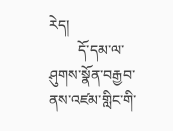རེད།
        དོ་དམ་ལ་ཤུགས་སྣོན་བརྒྱབ་ནས་འཛམ་གླིང་གི་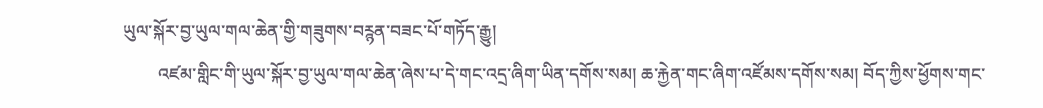ཡུལ་སྐོར་བྱ་ཡུལ་གལ་ཆེན་གྱི་གཟུགས་བཪྙན་བཟང་པོ་གཏོད་རྒྱུ།
        འཛམ་གླིང་གི་ཡུལ་སྐོར་བྱ་ཡུལ་གལ་ཆེན་ཞེས་པ་དེ་གང་འདྲ་ཞིག་ཡིན་དགོས་སམ། ཆ་རྐྱེན་གང་ཞིག་འཛོམས་དགོས་སམ། བོད་ཀྱིས་ཕྱོགས་གང་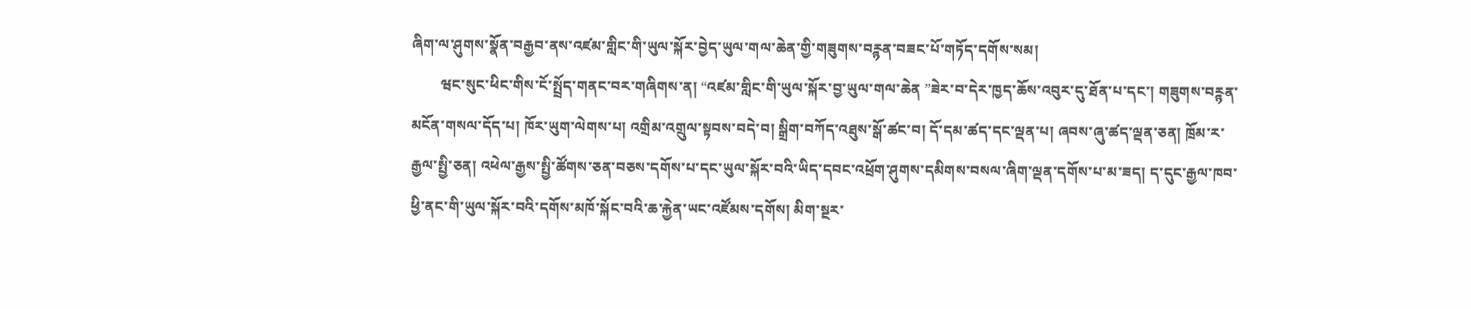ཞིག་ལ་ཤུགས་སྣོན་བརྒྱབ་ནས་འཛམ་གླིང་གི་ཡུལ་སྐོར་བྱེད་ཡུལ་གལ་ཆེན་གྱི་གཟུགས་བཪྙན་བཟང་པོ་གཏོད་དགོས་སམ།
        ཝང་སུང་ཕིང་གིས་ངོ་སྤྲོད་གནང་བར་གཞིགས་ན། “འཛམ་གླིང་གི་ཡུལ་སྐོར་བྱ་ཡུལ་གལ་ཆེན ”ཟེར་བ་དེར་ཁྱད་ཆོས་འབུར་དུ་ཐོན་པ་དང་། གཟུགས་བཪྙན་མངོན་གསལ་དོད་པ། ཁོར་ཡུག་ལེགས་པ། འགྲིམ་འགྲུལ་སྟབས་བདེ་བ། སྒྲིག་བཀོད་འཐུས་སྒོ་ཚང་བ། དོ་དམ་ཚད་དང་ལྡན་པ། ཞབས་ཞུ་ཚད་ལྡན་ཅན། ཁྲོམ་ར་རྒྱལ་སྤྱི་ཅན། འཕེལ་རྒྱས་སྤྱི་ཚོགས་ཅན་བཅས་དགོས་པ་དང་ཡུལ་སྐོར་བའི་ཡིད་དབང་འཕྲོག་ཤུགས་དམིགས་བསལ་ཞིག་ལྡན་དགོས་པ་མ་ཟད། ད་དུང་རྒྱལ་ཁབ་ཕྱི་ནང་གི་ཡུལ་སྐོར་བའི་དགོས་མཁོ་སྐོང་བའི་ཆ་རྐྱེན་ཡང་འཛོམས་དགོས། མིག་སྔར་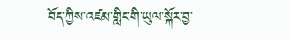བོད་ཀྱིས་འཛམ་གླིང་གི་ཡུལ་སྐོར་བྱ་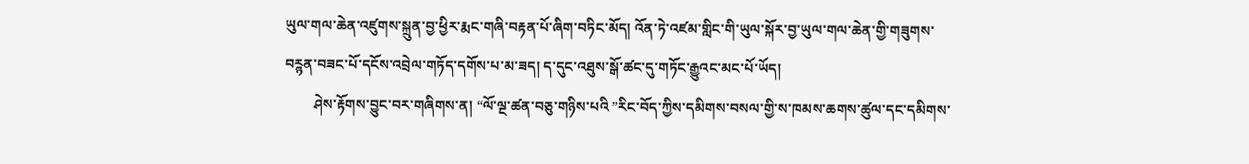ཡུལ་གལ་ཆེན་འཛུགས་སྐྲུན་བྱ་ཕྱིར་རྨང་གཞི་བརྟན་པོ་ཞིག་བཏིང་མོད། འོན་ཏེ་འཛམ་གླིང་གི་ཡུལ་སྐོར་བྱ་ཡུལ་གལ་ཆེན་གྱི་གཟུགས་བཪྙན་བཟང་པོ་དངོས་འབྲེལ་གཏོད་དགོས་པ་མ་ཟད། ད་དུང་འཐུས་སྒོ་ཚང་དུ་གཏོང་རྒྱུའང་མང་པོ་ཡོད།
        ཤེས་རྟོགས་བྱུང་བར་གཞིགས་ན། “ལོ་ལྔ་ཚན་བཅུ་གཉིས་པའི ”རིང་བོད་ཀྱིས་དམིགས་བསལ་གྱི་ས་ཁམས་ཆགས་ཚུལ་དང་དམིགས་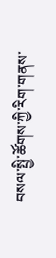བསལ་སྤྱི་ཚོགས་ཀྱི་རིག་གནས་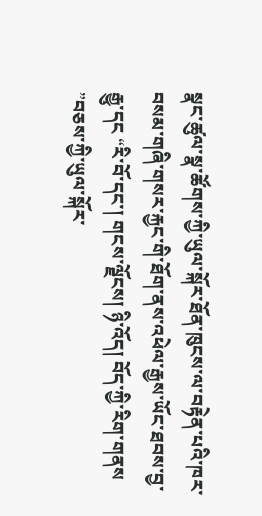སྣང་ཚུལ་སྣ་ཚོགས་ཀྱི་ཡུལ་སྐོར་ཐོན་ཁུངས་ལ་བརྟེན་པའི་ཁར་བསམ་གཞི་གསར་རྐྱང་གི་ཐོག་ནས་འཕེལ་རྒྱས་ཡོང་ཐབས་བྱ་རྒྱུ་དང “རི་བོ་དང་། གངས་ལྗོངས། ཉི་འོད། བོད་ཀྱི་རིག་གནས ”བཅས་ཀྱི་ཡུལ་སྐོར་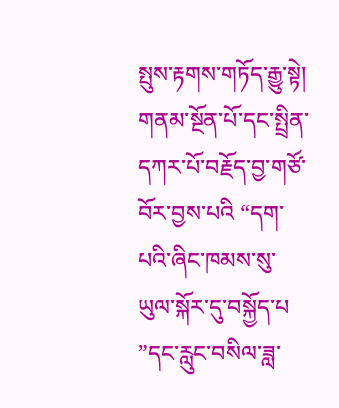སྤུས་རྟགས་གཏོད་རྒྱུ་སྟེ། གནམ་སྔོན་པོ་དང་སྤྲིན་དཀར་པོ་བརྗོད་བྱ་གཙོ་བོར་བྱས་པའི “དག་པའི་ཞིང་ཁམས་སུ་ཡུལ་སྐོར་དུ་བསྐྱོད་པ ”དང་རླུང་བསིལ་ཟླ་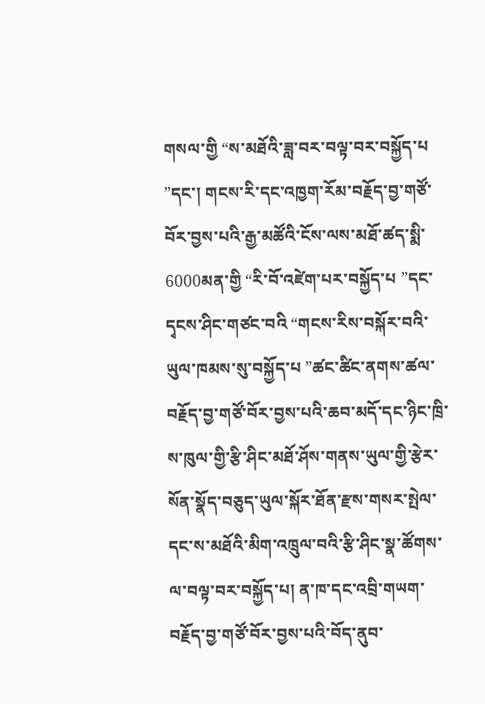གསལ་གྱི “ས་མཐོའི་ཟླ་བར་བལྟ་བར་བསྐྱོད་པ ”དང་། གངས་རི་དང་འཁྱག་རོམ་བརྗོད་བྱ་གཙོ་བོར་བྱས་པའི་རྒྱ་མཚོའི་ངོས་ལས་མཐོ་ཚད་སྨི་6000མན་གྱི “རི་བོ་འཛེག་པར་བསྐྱོད་པ ”དང་དྭངས་ཤིང་གཙང་བའི “གངས་རིས་བསྐོར་བའི་ཡུལ་ཁམས་སུ་བསྐྱོད་པ ”ཚང་ཚིང་ནགས་ཚལ་བརྗོད་བྱ་གཙོ་བོར་བྱས་པའི་ཆབ་མདོ་དང་ཉིང་ཁྲི་ས་ཁུལ་གྱི་རྩི་ཤིང་མཐོ་ཤོས་གནས་ཡུལ་གྱི་རྩེར་སོན་སྣོད་བཅུད་ཡུལ་སྐོར་ཐོན་རྫས་གསར་སྤེལ་དང་ས་མཐོའི་མིག་འཁྲུལ་བའི་རྩི་ཤིང་སྣ་ཚོགས་ལ་བལྟ་བར་བསྐྱོད་པ། ན་ཁ་དང་འབྲི་གཡག་བརྗོད་བྱ་གཙོ་བོར་བྱས་པའི་བོད་ནུབ་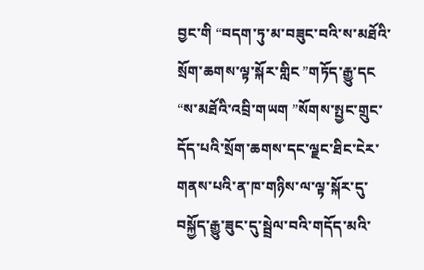བྱང་གི “བདག་ཏུ་མ་བཟུང་བའི་ས་མཐོའི་སྲོག་ཆགས་ལྟ་སྐོར་གླིང ”གཏོད་རྒྱུ་དང “ས་མཐོའི་འབྲི་གཡག ”སོགས་སྤྱང་གྲུང་དོད་པའི་སྲོག་ཆགས་དང་ལྗང་ཐིང་ངེར་གནས་པའི་ན་ཁ་གཉིས་ལ་ལྟ་སྐོར་དུ་བསྐྱོད་རྒྱུ་ཟུང་དུ་སྦྲེལ་བའི་གདོད་མའི་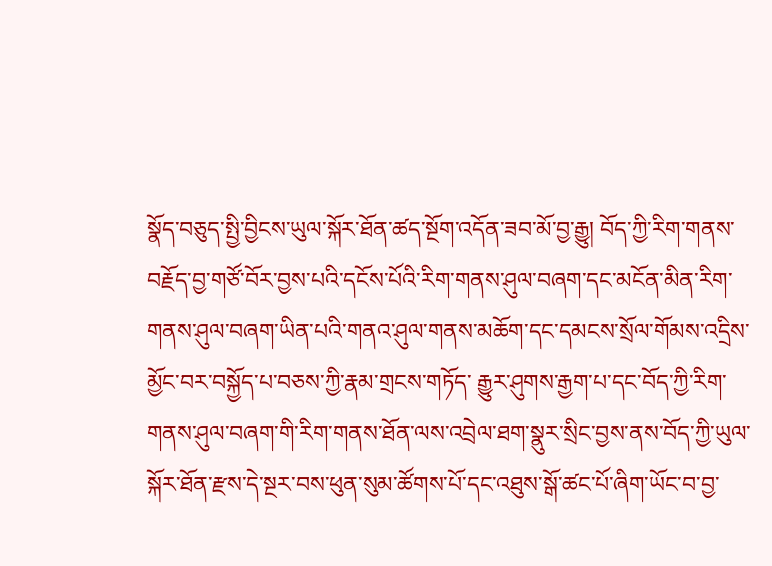སྣོད་བཅུད་སྤྱི་བྱིངས་ཡུལ་སྐོར་ཐོན་ཚད་སྔོག་འདོན་ཟབ་མོ་བྱ་རྒྱུ། བོད་ཀྱི་རིག་གནས་བརྗོད་བྱ་གཙོ་བོར་བྱས་པའི་དངོས་པོའི་རིག་གནས་ཤུལ་བཞག་དང་མངོན་མིན་རིག་གནས་ཤུལ་བཞག་ཡིན་པའི་གནའ་ཤུལ་གནས་མཆོག་དང་དམངས་སྲོལ་གོམས་འདྲིས་མྱོང་བར་བསྐྱོད་པ་བཅས་ཀྱི་རྣམ་གྲངས་གཏོད་ རྒྱུར་ཤུགས་རྒྱག་པ་དང་བོད་ཀྱི་རིག་གནས་ཤུལ་བཞག་གི་རིག་གནས་ཐོན་ལས་འབྲེལ་ཐག་སྣུར་སྲིང་བྱས་ནས་བོད་ཀྱི་ཡུལ་སྐོར་ཐོན་རྫས་དེ་སྔར་བས་ཕུན་སུམ་ཚོགས་པོ་དང་འཐུས་སྒོ་ཚང་པོ་ཞིག་ཡོང་བ་བྱ་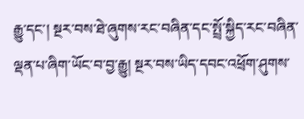རྒྱུ་དང་། སྔར་བས་ཐེ་ཞུགས་རང་བཞིན་དང་སྤྲོ་སྐྱིད་རང་བཞིན་ལྡན་པ་ཞིག་ཡོང་བ་བྱ་རྒྱུ། སྔར་བས་ཡིད་དབང་འཕྲོག་ཤུགས་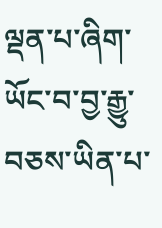ལྡན་པ་ཞིག་ཡོང་བ་བྱ་རྒྱུ་བཅས་ཡིན་པ་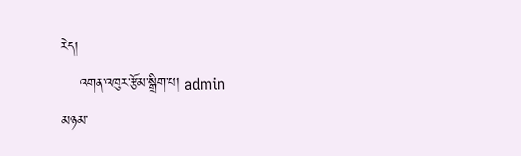རེད།
    འགན་འཁུར་རྩོམ་སྒྲིག་པ། admin
མཉམ་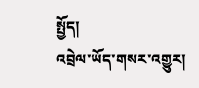སྤྱོད།
འབྲེལ་ཡོད་གསར་འགྱུར།